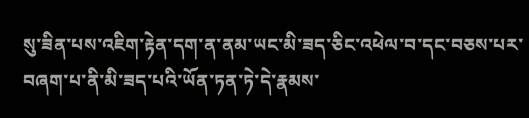སུ་ཟིན་པས་འཇིག་རྟེན་དག་ན་ནམ་ཡང་མི་ཟད་ཅིང་འཕེལ་བ་དང་བཅས་པར་ བཞག་པ་ནི་མི་ཟད་པའི་ཡོན་ཏན་ཏེ་དེ་རྣམས་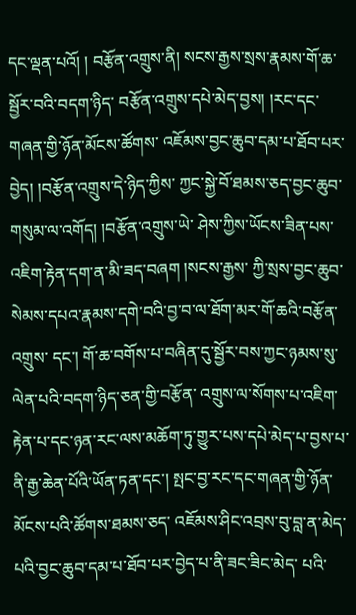དང་ལྡན་པའོ། ། བརྩོན་འགྲུས་ནི། སངས་རྒྱས་སྲས་རྣམས་གོ་ཆ་སྦྱོར་བའི་བདག་ཉིད་ བརྩོན་འགྲུས་དཔེ་མེད་བྱས། །རང་དང་གཞན་གྱི་ཉོན་མོངས་ཚོགས་ འཇོམས་བྱང་ཆུབ་དམ་པ་ཐོབ་པར་བྱེད། །བརྩོན་འགྲུས་དེ་ཉིད་ཀྱིས་ ཀྱང་སྐྱེ་བོ་ཐམས་ཅད་བྱང་ཆུབ་གསུམ་ལ་འགོད། །བརྩོན་འགྲུས་ཡེ་ ཤེས་ཀྱིས་ཡོངས་ཟིན་པས་འཇིག་རྟེན་དག་ན་མི་ཟད་བཞག །སངས་རྒྱས་ ཀྱི་སྲས་བྱང་ཆུབ་སེམས་དཔའ་རྣམས་དགེ་བའི་བྱ་བ་ལ་ཐོག་མར་གོ་ཆའི་བརྩོན་འགྲུས་ དང་། གོ་ཆ་བགོས་པ་བཞིན་དུ་སྦྱོར་བས་ཀྱང་ཉམས་སུ་ལེན་པའི་བདག་ཉིད་ཅན་གྱི་བརྩོན་ འགྲུས་ལ་སོགས་པ་འཇིག་རྟེན་པ་དང་ཉན་རང་ལས་མཆོག་ཏུ་གྱུར་པས་དཔེ་མེད་པ་བྱས་པ་ ནི་རྒྱ་ཆེན་པོའི་ཡོན་ཏན་དང་། སྤང་བྱ་རང་དང་གཞན་གྱི་ཉོན་མོངས་པའི་ཚོགས་ཐམས་ཅད་ འཇོམས་ཤིང་འབྲས་བུ་བླ་ན་མེད་པའི་བྱང་ཆུབ་དམ་པ་ཐོབ་པར་བྱེད་པ་ནི་ཟང་ཟིང་མེད་ པའི་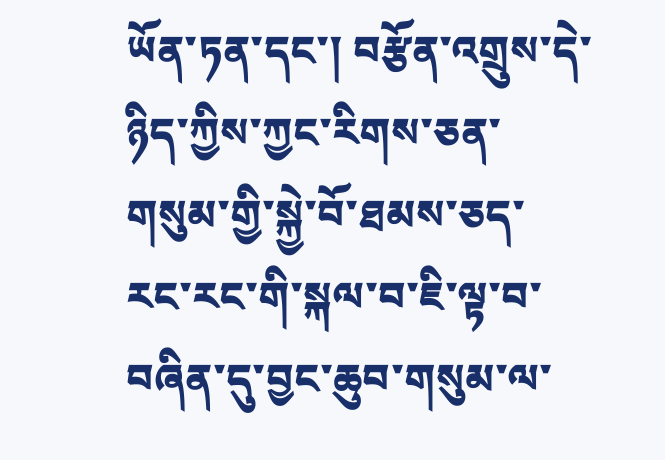ཡོན་ཏན་དང་། བརྩོན་འགྲུས་དེ་ཉིད་ཀྱིས་ཀྱང་རིགས་ཅན་གསུམ་གྱི་སྐྱེ་བོ་ཐམས་ཅད་ རང་རང་གི་སྐལ་བ་ཇི་ལྟ་བ་བཞིན་དུ་བྱང་ཆུབ་གསུམ་ལ་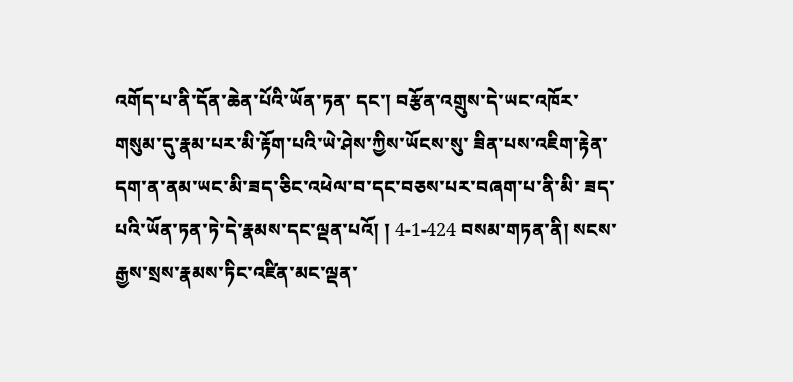འགོད་པ་ནི་དོན་ཆེན་པོའི་ཡོན་ཏན་ དང་། བརྩོན་འགྲུས་དེ་ཡང་འཁོར་གསུམ་དུ་རྣམ་པར་མི་རྟོག་པའི་ཡེ་ཤེས་ཀྱིས་ཡོངས་སུ་ ཟིན་པས་འཇིག་རྟེན་དག་ན་ནམ་ཡང་མི་ཟད་ཅིང་འཕེལ་བ་དང་བཅས་པར་བཞག་པ་ནི་མི་ ཟད་པའི་ཡོན་ཏན་ཏེ་དེ་རྣམས་དང་ལྡན་པའོ། ། 4-1-424 བསམ་གཏན་ནི། སངས་རྒྱས་སྲས་རྣམས་ཏིང་འཛིན་མང་ལྡན་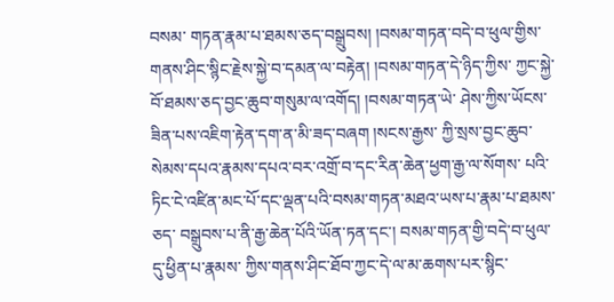བསམ་ གཏན་རྣམ་པ་ཐམས་ཅད་བསྒྲུབས། །བསམ་གཏན་བདེ་བ་ཕུལ་གྱིས་ གནས་ཤིང་སྙིང་རྗེས་སྐྱེ་བ་དམན་ལ་བརྟེན། །བསམ་གཏན་དེ་ཉིད་ཀྱིས་ ཀྱང་སྐྱེ་བོ་ཐམས་ཅད་བྱང་ཆུབ་གསུམ་ལ་འགོད། །བསམ་གཏན་ཡེ་ ཤེས་ཀྱིས་ཡོངས་ཟིན་པས་འཇིག་རྟེན་དག་ན་མི་ཟད་བཞག །སངས་རྒྱས་ ཀྱི་སྲས་བྱང་ཆུབ་སེམས་དཔའ་རྣམས་དཔའ་བར་འགྲོ་བ་དང་རིན་ཆེན་ཕྱག་རྒྱ་ལ་སོགས་ པའི་ཏིང་ངེ་འཛིན་མང་པོ་དང་ལྡན་པའི་བསམ་གཏན་མཐའ་ཡས་པ་རྣམ་པ་ཐམས་ཅད་ བསྒྲུབས་པ་ནི་རྒྱ་ཆེན་པོའི་ཡོན་ཏན་དང་། བསམ་གཏན་གྱི་བདེ་བ་ཕུལ་དུ་ཕྱིན་པ་རྣམས་ ཀྱིས་གནས་ཤིང་ཐོབ་ཀྱང་དེ་ལ་མ་ཆགས་པར་སྙིང་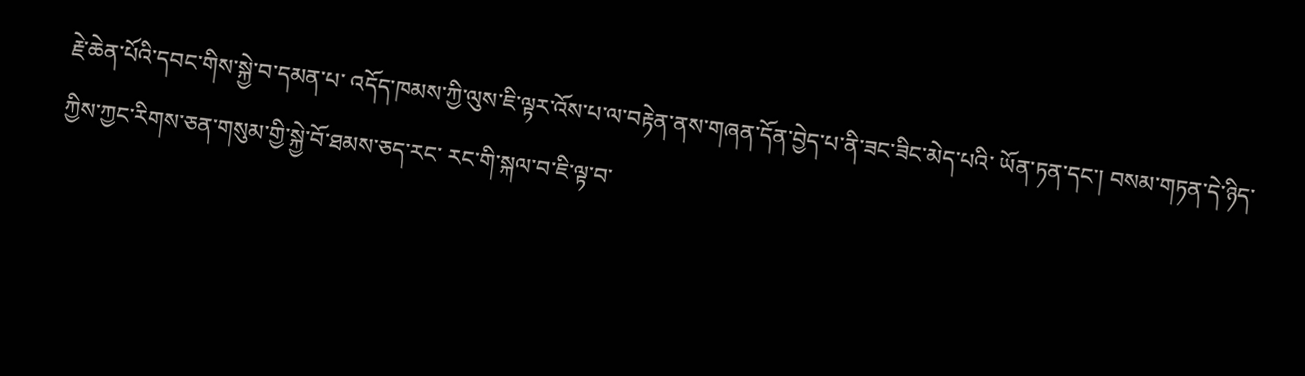རྗེ་ཆེན་པོའི་དབང་གིས་སྐྱེ་བ་དམན་པ་ འདོད་ཁམས་ཀྱི་ལུས་ཇི་ལྟར་འོས་པ་ལ་བརྟེན་ནས་གཞན་དོན་བྱེད་པ་ནི་ཟང་ཟིང་མེད་པའི་ ཡོན་ཏན་དང་། བསམ་གཏན་དེ་ཉིད་ཀྱིས་ཀྱང་རིགས་ཅན་གསུམ་གྱི་སྐྱེ་བོ་ཐམས་ཅད་རང་ རང་གི་སྐལ་བ་ཇི་ལྟ་བ་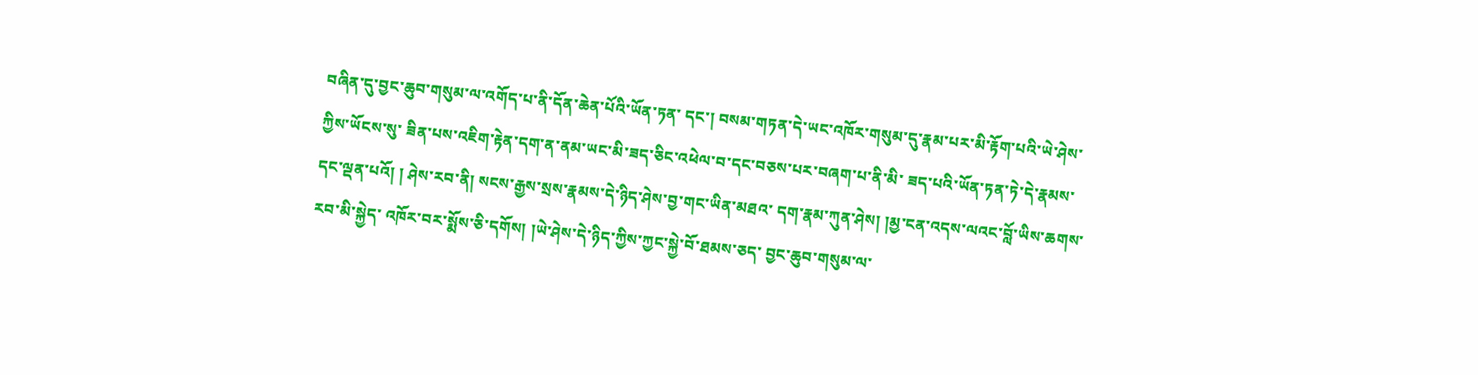བཞིན་དུ་བྱང་ཆུབ་གསུམ་ལ་འགོད་པ་ནི་དོན་ཆེན་པོའི་ཡོན་ཏན་ དང་། བསམ་གཏན་དེ་ཡང་འཁོར་གསུམ་དུ་རྣམ་པར་མི་རྟོག་པའི་ཡེ་ཤེས་ཀྱིས་ཡོངས་སུ་ ཟིན་པས་འཇིག་རྟེན་དག་ན་ནམ་ཡང་མི་ཟད་ཅིང་འཕེལ་བ་དང་བཅས་པར་བཞག་པ་ནི་མི་ ཟད་པའི་ཡོན་ཏན་ཏེ་དེ་རྣམས་དང་ལྡན་པའོ། ། ཤེས་རབ་ནི། སངས་རྒྱས་སྲས་རྣམས་དེ་ཉིད་ཤེས་བྱ་གང་ཡིན་མཐའ་ དག་རྣམ་ཀུན་ཤེས། །མྱ་ངན་འདས་ལའང་བློ་ཡིས་ཆགས་རབ་མི་སྐྱེད་ འཁོར་བར་སྨོས་ཅི་དགོས། །ཡེ་ཤེས་དེ་ཉིད་ཀྱིས་ཀྱང་སྐྱེ་བོ་ཐམས་ཅད་ བྱང་ཆུབ་གསུམ་ལ་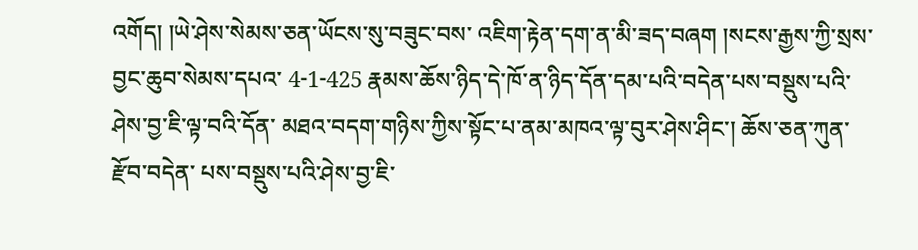འགོད། །ཡེ་ཤེས་སེམས་ཅན་ཡོངས་སུ་བཟུང་བས་ འཇིག་རྟེན་དག་ན་མི་ཟད་བཞག །སངས་རྒྱས་ཀྱི་སྲས་བྱང་ཆུབ་སེམས་དཔའ་ 4-1-425 རྣམས་ཆོས་ཉིད་དེ་ཁོ་ན་ཉིད་དོན་དམ་པའི་བདེན་པས་བསྡུས་པའི་ཤེས་བྱ་ཇི་ལྟ་བའི་དོན་ མཐའ་བདག་གཉིས་ཀྱིས་སྟོང་པ་ནམ་མཁའ་ལྟ་བུར་ཤེས་ཤིང་། ཆོས་ཅན་ཀུན་རྫོབ་བདེན་ པས་བསྡུས་པའི་ཤེས་བྱ་ཇི་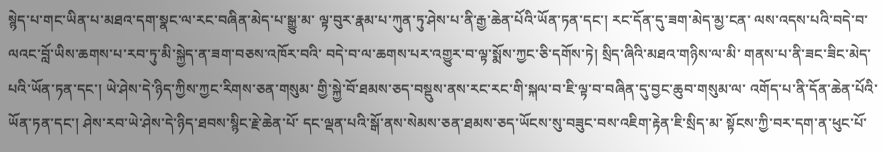སྙེད་པ་གང་ཡིན་པ་མཐའ་དག་སྣང་ལ་རང་བཞིན་མེད་པ་སྒྱུ་མ་ ལྟ་བུར་རྣམ་པ་ཀུན་ཏུ་ཤེས་པ་ནི་རྒྱ་ཆེན་པོའི་ཡོན་ཏན་དང་། རང་དོན་དུ་ཟག་མེད་མྱ་ངན་ ལས་འདས་པའི་བདེ་བ་ལའང་བློ་ཡིས་ཆགས་པ་རབ་ཏུ་མི་སྐྱེད་ན་ཟག་བཅས་འཁོར་བའི་ བདེ་བ་ལ་ཆགས་པར་འགྱུར་བ་ལྟ་སྨོས་ཀྱང་ཅི་དགོས་ཏེ། སྲིད་ཞིའི་མཐའ་གཉིས་ལ་མི་ གནས་པ་ནི་ཟང་ཟིང་མེད་པའི་ཡོན་ཏན་དང་། ཡེ་ཤེས་དེ་ཉིད་ཀྱིས་ཀྱང་རིགས་ཅན་གསུམ་ གྱི་སྐྱེ་བོ་ཐམས་ཅད་བསྡུས་ནས་རང་རང་གི་སྐལ་བ་ཇི་ལྟ་བ་བཞིན་དུ་བྱང་ཆུབ་གསུམ་ལ་ འགོད་པ་ནི་དོན་ཆེན་པོའི་ཡོན་ཏན་དང་། ཤེས་རབ་ཡེ་ཤེས་དེ་ཉིད་ཐབས་སྙིང་རྗེ་ཆེན་པོ་ དང་ལྡན་པའི་སྒོ་ནས་སེམས་ཅན་ཐམས་ཅད་ཡོངས་སུ་བཟུང་བས་འཇིག་རྟེན་ཇི་སྲིད་མ་ སྟོངས་ཀྱི་བར་དག་ན་ཕུང་པོ་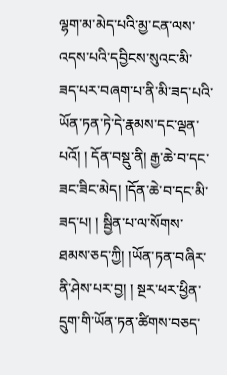ལྷག་མ་མེད་པའི་མྱ་ངན་ལས་འདས་པའི་དབྱིངས་སུའང་མི་ ཟད་པར་བཞག་པ་ནི་མི་ཟད་པའི་ཡོན་ཏན་ཏེ་དེ་རྣམས་དང་ལྡན་པའོ། ། དོན་བསྡུ་ནི། རྒྱ་ཆེ་བ་དང་ཟང་ཟིང་མེད། །དོན་ཆེ་བ་དང་མི་ཟད་པ། ། སྦྱིན་པ་ལ་སོགས་ཐམས་ཅད་ཀྱི། །ཡོན་ཏན་བཞིར་ནི་ཤེས་པར་བྱ། ། སྔར་ཕར་ཕྱིན་དྲུག་གི་ཡོན་ཏན་ཚིགས་བཅད་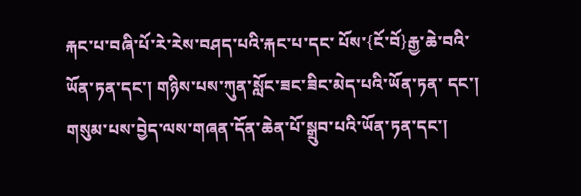རྐང་པ་བཞི་པོ་རེ་རེས་བཤད་པའི་རྐང་པ་དང་ པོས་{ངོ་བོ}རྒྱ་ཆེ་བའི་ཡོན་ཏན་དང་། གཉིས་པས་ཀུན་སློང་ཟང་ཟིང་མེད་པའི་ཡོན་ཏན་ དང་། གསུམ་པས་བྱེད་ལས་གཞན་དོན་ཆེན་པོ་སྒྲུབ་པའི་ཡོན་ཏན་དང་།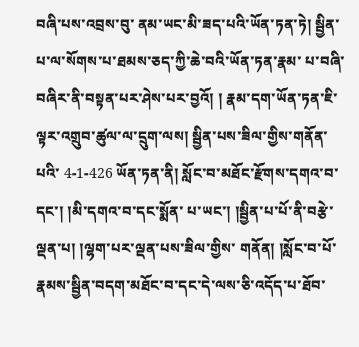བཞི་པས་འབྲས་བུ་ ནམ་ཡང་མི་ཟད་པའི་ཡོན་ཏན་ཏེ། སྦྱིན་པ་ལ་སོགས་པ་ཐམས་ཅད་ཀྱི་ཆེ་བའི་ཡོན་ཏན་རྣམ་ པ་བཞི་བཞིར་ནི་བསྟན་པར་ཤེས་པར་བྱའོ། ། རྣམ་དག་ཡོན་ཏན་ཇི་ལྟར་འགྲུབ་ཚུལ་ལ་དྲུག་ལས། སྦྱིན་པས་ཟིལ་གྱིས་གནོན་པའི་ 4-1-426 ཡོན་ཏན་ནི། སློང་བ་མཐོང་རྫོགས་དགའ་བ་དང་། །མི་དགའ་བ་དང་སྨོན་ པ་ཡང་། །སྦྱིན་པ་པོ་ནི་བརྩེ་ལྡན་པ། །ལྷག་པར་ལྡན་པས་ཟིལ་གྱིས་ གནོན། །སློང་བ་པོ་རྣམས་སྦྱིན་བདག་མཐོང་བ་དང་དེ་ལས་ཅི་འདོད་པ་ཐོབ་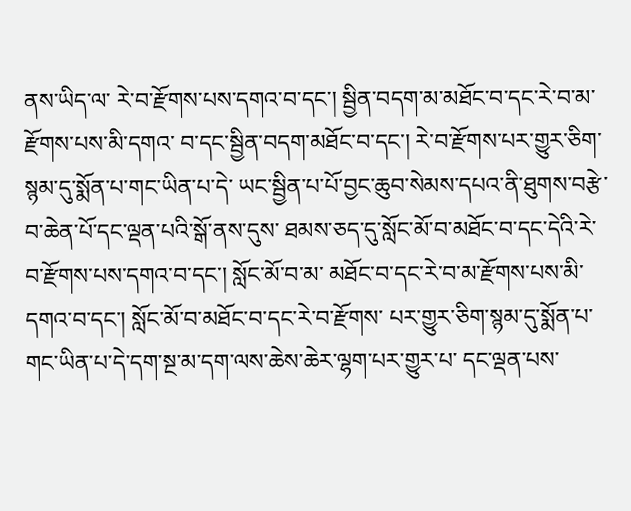ནས་ཡིད་ལ་ རེ་བ་རྫོགས་པས་དགའ་བ་དང་། སྦྱིན་བདག་མ་མཐོང་བ་དང་རེ་བ་མ་རྫོགས་པས་མི་དགའ་ བ་དང་སྦྱིན་བདག་མཐོང་བ་དང་། རེ་བ་རྫོགས་པར་གྱུར་ཅིག་སྙམ་དུ་སྨོན་པ་གང་ཡིན་པ་དེ་ ཡང་སྦྱིན་པ་པོ་བྱང་ཆུབ་སེམས་དཔའ་ནི་ཐུགས་བརྩེ་བ་ཆེན་པོ་དང་ལྡན་པའི་སྒོ་ནས་དུས་ ཐམས་ཅད་དུ་སློང་མོ་བ་མཐོང་བ་དང་དེའི་རེ་བ་རྫོགས་པས་དགའ་བ་དང་། སློང་མོ་བ་མ་ མཐོང་བ་དང་རེ་བ་མ་རྫོགས་པས་མི་དགའ་བ་དང་། སློང་མོ་བ་མཐོང་བ་དང་རེ་བ་རྫོགས་ པར་གྱུར་ཅིག་སྙམ་དུ་སྨོན་པ་གང་ཡིན་པ་དེ་དག་སྔ་མ་དག་ལས་ཆེས་ཆེར་ལྷག་པར་གྱུར་པ་ དང་ལྡན་པས་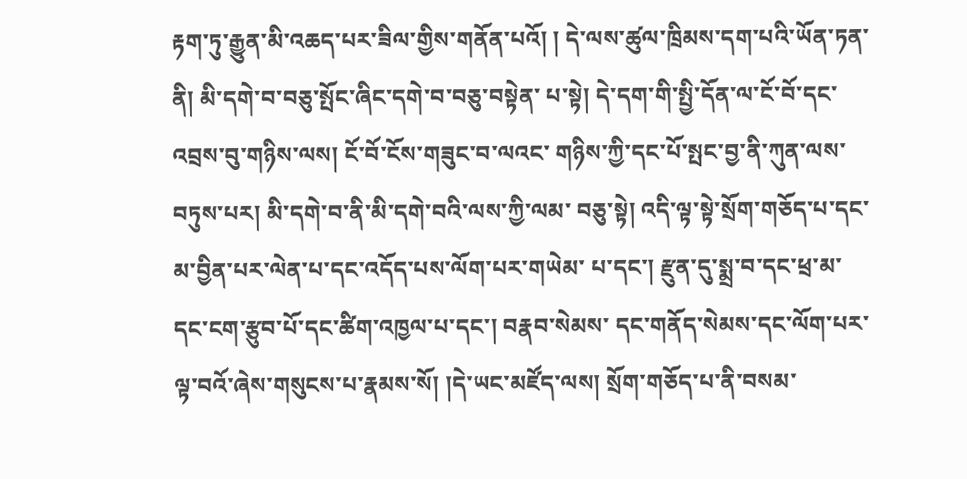རྟག་ཏུ་རྒྱུན་མི་འཆད་པར་ཟིལ་གྱིས་གནོན་པའོ། ། དེ་ལས་ཚུལ་ཁྲིམས་དག་པའི་ཡོན་ཏན་ནི། མི་དགེ་བ་བཅུ་སྤོང་ཞིང་དགེ་བ་བཅུ་བསྟེན་ པ་སྟེ། དེ་དག་གི་སྤྱི་དོན་ལ་ངོ་བོ་དང་འབྲས་བུ་གཉིས་ལས། ངོ་བོ་ངོས་གཟུང་བ་ལའང་ གཉིས་ཀྱི་དང་པོ་སྤང་བྱ་ནི་ཀུན་ལས་བཏུས་པར། མི་དགེ་བ་ནི་མི་དགེ་བའི་ལས་ཀྱི་ལམ་ བཅུ་སྟེ། འདི་ལྟ་སྟེ་སྲོག་གཅོད་པ་དང་མ་བྱིན་པར་ལེན་པ་དང་འདོད་པས་ལོག་པར་གཡེམ་ པ་དང་། རྫུན་དུ་སྨྲ་བ་དང་ཕྲ་མ་དང་ངག་རྩུབ་པོ་དང་ཚིག་འཁྱལ་པ་དང་། བརྣབ་སེམས་ དང་གནོད་སེམས་དང་ལོག་པར་ལྟ་བའོ་ཞེས་གསུངས་པ་རྣམས་སོ། །དེ་ཡང་མཛོད་ལས། སྲོག་གཅོད་པ་ནི་བསམ་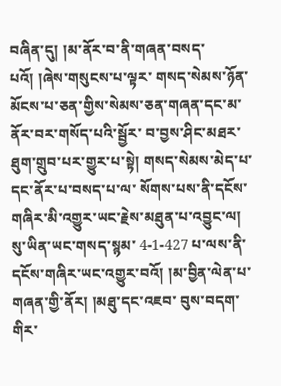བཞིན་དུ། །མ་ནོར་བ་ནི་གཞན་བསད་པའོ། །ཞེས་གསུངས་པ་ལྟར་ གསད་སེམས་ཉོན་མོངས་པ་ཅན་གྱིས་སེམས་ཅན་གཞན་དང་མ་ནོར་བར་གསོད་པའི་སྦྱོར་ བ་བྱས་ཤིང་མཐར་ཐུག་གྲུབ་པར་གྱུར་པ་སྟེ། གསད་སེམས་མེད་པ་དང་ནོར་པ་བསད་པ་ལ་ སོགས་པས་ནི་དངོས་གཞིར་མི་འགྱུར་ཡང་རྗེས་མཐུན་པ་འབྱུང་ལ། སུ་ཡིན་ཡང་གསད་སྙམ་ 4-1-427 པ་ལས་ནི་དངོས་གཞིར་ཡང་འགྱུར་བའོ། །མ་བྱིན་ལེན་པ་གཞན་གྱི་ནོར། །མཐུ་དང་འཇབ་ བུས་བདག་གིར་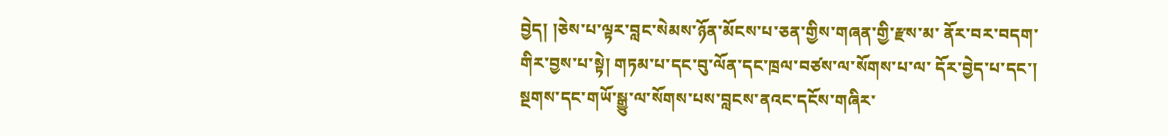བྱེད། །ཅེས་པ་ལྟར་བླང་སེམས་ཉོན་མོངས་པ་ཅན་གྱིས་གཞན་གྱི་རྫས་མ་ ནོར་བར་བདག་གིར་བྱས་པ་སྟེ། གཏམ་པ་དང་བུ་ལོན་དང་ཁྲལ་བཙས་ལ་སོགས་པ་ལ་ དོར་བྱེད་པ་དང་། སྔགས་དང་གཡོ་སྒྱུ་ལ་སོགས་པས་བླངས་ནའང་དངོས་གཞིར་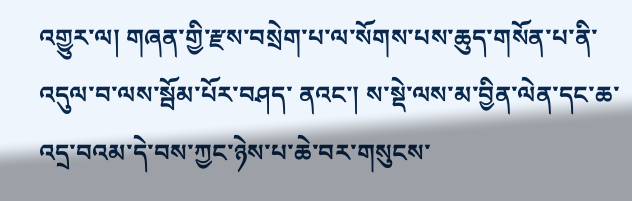འགྱུར་ལ། གཞན་གྱི་རྫས་བསྲེག་པ་ལ་སོགས་པས་ཆུད་གསོན་པ་ནི་འདུལ་བ་ལས་སྦོམ་པོར་བཤད་ ནའང་། ས་སྡེ་ལས་མ་བྱིན་ལེན་དང་ཆ་འདྲ་བའམ་དེ་བས་ཀྱང་ཉེས་པ་ཆེ་བར་གསུངས་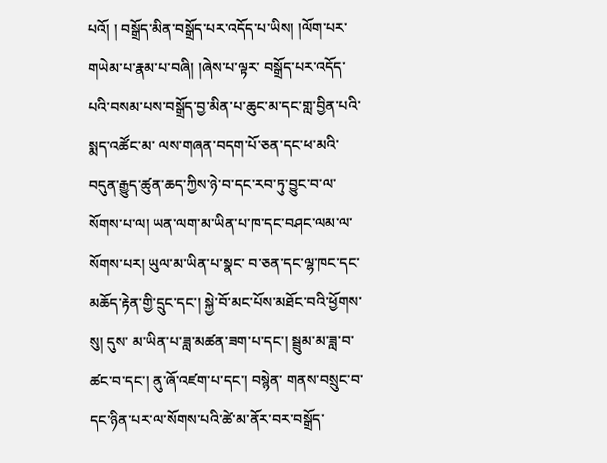པའོ། ། བསྒྲོད་མིན་བསྒྲོད་པར་འདོད་པ་ཡིས། །ལོག་པར་གཡེམ་པ་རྣམ་པ་བཞི། །ཞེས་པ་ལྟར་ བསྒྲོད་པར་འདོད་པའི་བསམ་པས་བསྒྲོད་བྱ་མིན་པ་ཆུང་མ་དང་གླ་བྱིན་པའི་སྨད་འཚོང་མ་ ལས་གཞན་བདག་པོ་ཅན་དང་ཕ་མའི་བདུན་རྒྱུད་ཚུན་ཆད་ཀྱིས་ཉེ་བ་དང་རབ་ཏུ་བྱུང་བ་ལ་ སོགས་པ་ལ། ཡན་ལག་མ་ཡིན་པ་ཁ་དང་བཤང་ལམ་ལ་སོགས་པར། ཡུལ་མ་ཡིན་པ་སྣང་ བ་ཅན་དང་ལྷ་ཁང་དང་མཆོད་རྟེན་གྱི་དྲུང་དང་། སྐྱེ་བོ་མང་པོས་མཐོང་བའི་ཕྱོགས་སུ། དུས་ མ་ཡིན་པ་ཟླ་མཚན་ཟག་པ་དང་། སྦྲུམ་མ་ཟླ་བ་ཚང་བ་དང་། ནུ་ཞོ་འཛག་པ་དང་། བསྙེན་ གནས་བསྲུང་བ་དང་ཉིན་པར་ལ་སོགས་པའི་ཚེ་མ་ནོར་བར་བསྒྲོད་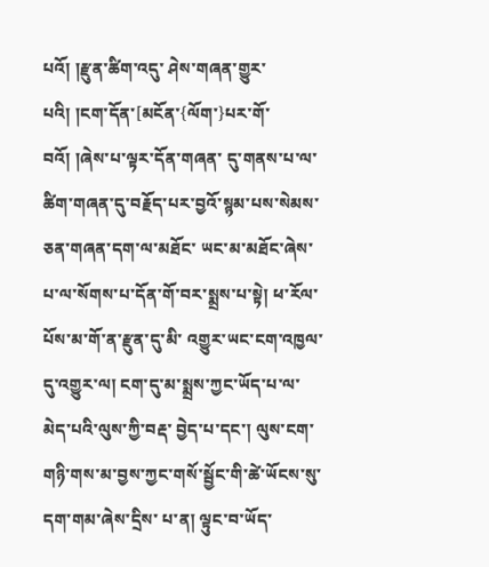པའོ། །རྫུན་ཚིག་འདུ་ ཤེས་གཞན་གྱུར་པའི། །ངག་དོན་[མངོན་{ལོག་}པར་གོ་བའོ། །ཞེས་པ་ལྟར་དོན་གཞན་ དུ་གནས་པ་ལ་ཚིག་གཞན་དུ་བརྗོད་པར་བྱའོ་སྙམ་པས་སེམས་ཅན་གཞན་དག་ལ་མཐོང་ ཡང་མ་མཐོང་ཞེས་པ་ལ་སོགས་པ་དོན་གོ་བར་སྨྲས་པ་སྟེ། ཕ་རོལ་པོས་མ་གོ་ན་རྫུན་དུ་མི་ འགྱུར་ཡང་ངག་འཁྱལ་དུ་འགྱུར་ལ། ངག་དུ་མ་སྨྲས་ཀྱང་ཡོད་པ་ལ་མེད་པའི་ལུས་ཀྱི་བརྡ་ བྱེད་པ་དང་། ལུས་ངག་གཉི་གས་མ་བྱས་ཀྱང་གསོ་སྦྱོང་གི་ཚེ་ཡོངས་སུ་དག་གམ་ཞེས་དྲིས་ པ་ན། ལྟུང་བ་ཡོད་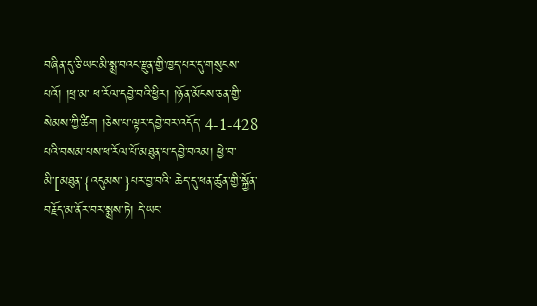བཞིན་དུ་ཅི་ཡང་མི་སྨྲ་བའང་རྫུན་གྱི་ཁྱད་པར་དུ་གསུངས་པའོ། །ཕྲ་མ་ ཕ་རོལ་དབྱེ་བའི་ཕྱིར། །ཉོན་མོངས་ཅན་གྱི་སེམས་ཀྱི་ཚིག །ཅེས་པ་ལྟར་དབྱེ་བར་འདོད་ 4-1-428 པའི་བསམ་པས་ཕ་རོལ་པོ་མཐུན་པ་དབྱེ་བའམ། ཕྱེ་བ་མི་[མཐུན་{འདུམས་}པར་བྱ་བའི་ ཆེད་དུ་ཕན་ཚུན་གྱི་སྐྱོན་བརྗོད་མ་ནོར་བར་སྨྲས་ཏེ། དེ་ཡང་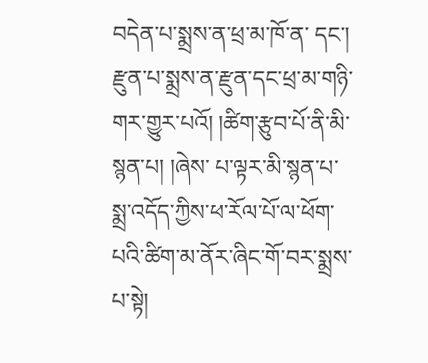བདེན་པ་སྨྲས་ན་ཕྲ་མ་ཁོ་ན་ དང་། རྫུན་པ་སྨྲས་ན་རྫུན་དང་ཕྲ་མ་གཉི་གར་གྱུར་པའོ། །ཚིག་རྩུབ་པོ་ནི་མི་སྙན་པ། །ཞེས་ པ་ལྟར་མི་སྙན་པ་སྨྲ་འདོད་ཀྱིས་ཕ་རོལ་པོ་ལ་ཕོག་པའི་ཚིག་མ་ནོར་ཞིང་གོ་བར་སྨྲས་པ་སྟེ།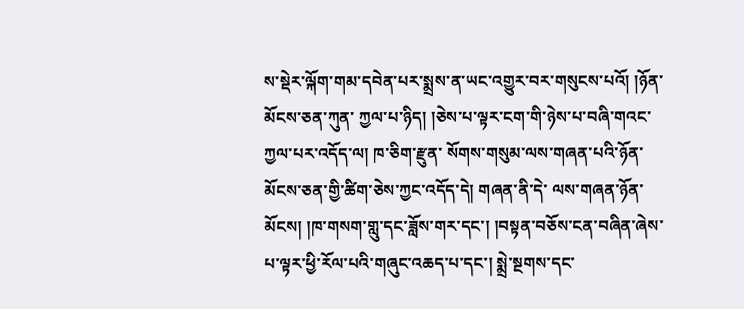ས་སྡེར་ལྐོག་གམ་དབེན་པར་སྨྲས་ན་ཡང་འགྱུར་བར་གསུངས་པའོ། །ཉོན་མོངས་ཅན་ཀུན་ ཀྱལ་པ་ཉིད། །ཅེས་པ་ལྟར་ངག་གི་ཉེས་པ་བཞི་གའང་ཀྱལ་པར་འདོད་ལ། ཁ་ཅིག་རྫུན་ སོགས་གསུམ་ལས་གཞན་པའི་ཉོན་མོངས་ཅན་གྱི་ཚིག་ཅེས་ཀྱང་འདོད་དེ། གཞན་ནི་དེ་ ལས་གཞན་ཉོན་མོངས། །ཁ་གསག་གླུ་དང་ཟློས་གར་དང་། །བསྟན་བཅོས་ངན་བཞིན་ཞེས་ པ་ལྟར་ཕྱི་རོལ་པའི་གཞུང་འཆད་པ་དང་། སྨྲེ་སྔགས་དང་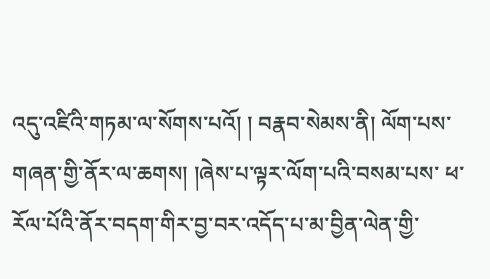འདུ་འཛིའི་གཏམ་ལ་སོགས་པའོ། ། བརྣབ་སེམས་ནི། ལོག་པས་གཞན་གྱི་ནོར་ལ་ཆགས། །ཞེས་པ་ལྟར་ལོག་པའི་བསམ་པས་ ཕ་རོལ་པོའི་ནོར་བདག་གིར་བྱ་བར་འདོད་པ་མ་བྱིན་ལེན་གྱི་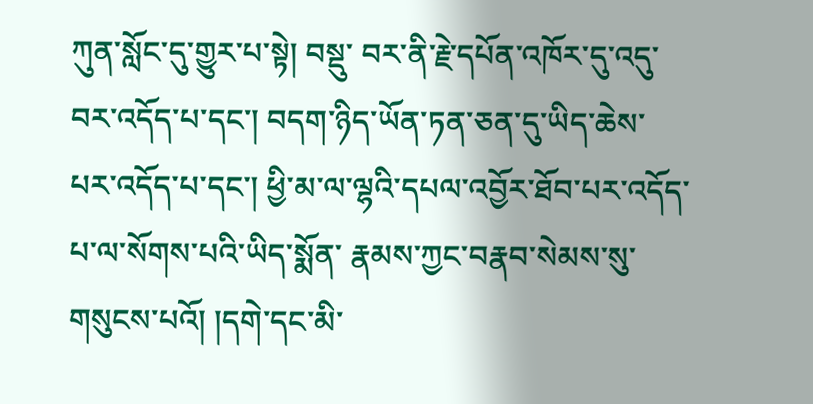ཀུན་སློང་དུ་གྱུར་པ་སྟེ། བསྡུ་ བར་ནི་རྗེ་དཔོན་འཁོར་དུ་འདུ་བར་འདོད་པ་དང་། བདག་ཉིད་ཡོན་ཏན་ཅན་དུ་ཡིད་ཆེས་ པར་འདོད་པ་དང་། ཕྱི་མ་ལ་ལྷའི་དཔལ་འབྱོར་ཐོབ་པར་འདོད་པ་ལ་སོགས་པའི་ཡིད་སྨོན་ རྣམས་ཀྱང་བརྣབ་སེམས་སུ་གསུངས་པའོ། །དགེ་དང་མི་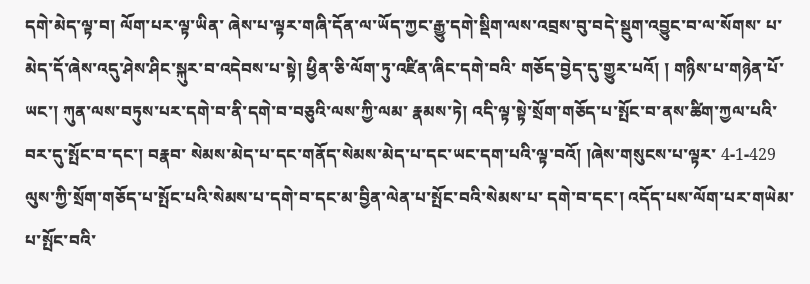དགེ་མེད་ལྟ་བ། ལོག་པར་ལྟ་ཡིན་ ཞེས་པ་ལྟར་གཞི་དོན་ལ་ཡོད་ཀྱང་རྒྱུ་དགེ་སྡིག་ལས་འབྲས་བུ་བདེ་སྡུག་འབྱུང་བ་ལ་སོགས་ པ་མེད་དོ་ཞེས་འདུ་ཤེས་ཤིང་སྐུར་བ་འདེབས་པ་སྟེ། ཕྱིན་ཅི་ལོག་ཏུ་འཛིན་ཞིང་དགེ་བའི་ གཅོད་བྱེད་དུ་གྱུར་པའོ། ། གཉིས་པ་གཉེན་པོ་ཡང་། ཀུན་ལས་བཏུས་པར་དགེ་བ་ནི་དགེ་བ་བཅུའི་ལས་ཀྱི་ལམ་ རྣམས་ཏེ། འདི་ལྟ་སྟེ་སྲོག་གཅོད་པ་སྤོང་བ་ནས་ཚིག་ཀྱལ་པའི་བར་དུ་སྤོང་བ་དང་། བརྣབ་ སེམས་མེད་པ་དང་གནོད་སེམས་མེད་པ་དང་ཡང་དག་པའི་ལྟ་བའོ། །ཞེས་གསུངས་པ་ལྟར་ 4-1-429 ལུས་ཀྱི་སྲོག་གཅོད་པ་སྤོང་པའི་སེམས་པ་དགེ་བ་དང་མ་བྱིན་ལེན་པ་སྤོང་བའི་སེམས་པ་ དགེ་བ་དང་། འདོད་པས་ལོག་པར་གཡེམ་པ་སྤོང་བའི་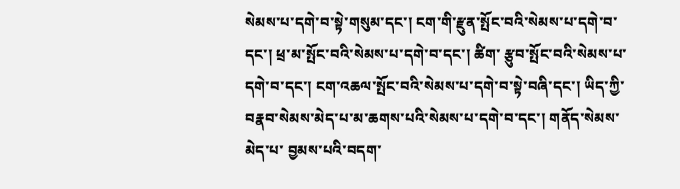སེམས་པ་དགེ་བ་སྟེ་གསུམ་དང་། ངག་གི་རྫུན་སྤོང་བའི་སེམས་པ་དགེ་བ་དང་། ཕྲ་མ་སྤོང་བའི་སེམས་པ་དགེ་བ་དང་། ཚིག་ རྩུབ་སྤོང་བའི་སེམས་པ་དགེ་བ་དང་། ངག་འཆལ་སྤོང་བའི་སེམས་པ་དགེ་བ་སྟེ་བཞི་དང་། ཡིད་ཀྱི་བརྣབ་སེམས་མེད་པ་མ་ཆགས་པའི་སེམས་པ་དགེ་བ་དང་། གནོད་སེམས་མེད་པ་ བྱམས་པའི་བདག་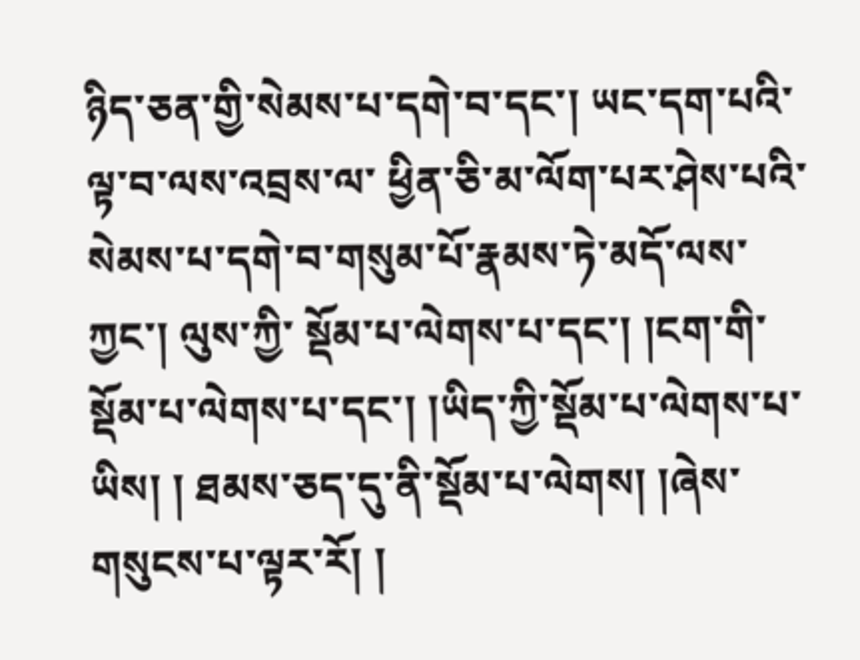ཉིད་ཅན་གྱི་སེམས་པ་དགེ་བ་དང་། ཡང་དག་པའི་ལྟ་བ་ལས་འབྲས་ལ་ ཕྱིན་ཅི་མ་ལོག་པར་ཤེས་པའི་སེམས་པ་དགེ་བ་གསུམ་པོ་རྣམས་ཏེ་མདོ་ལས་ཀྱང་། ལུས་ཀྱི་ སྡོམ་པ་ལེགས་པ་དང་། །ངག་གི་སྡོམ་པ་ལེགས་པ་དང་། །ཡིད་ཀྱི་སྡོམ་པ་ལེགས་པ་ཡིས། ། ཐམས་ཅད་དུ་ནི་སྡོམ་པ་ལེགས། །ཞེས་གསུངས་པ་ལྟར་རོ། །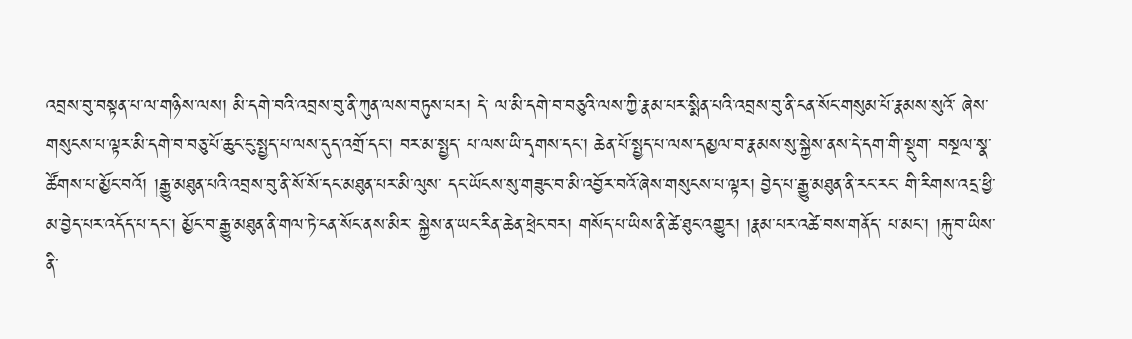འབྲས་བུ་བསྟན་པ་ལ་གཉིས་ལས། མི་དགེ་བའི་འབྲས་བུ་ནི་ཀུན་ལས་བཏུས་པར། དེ་ ལ་མི་དགེ་བ་བཅུའི་ལས་ཀྱི་རྣམ་པར་སྨིན་པའི་འབྲས་བུ་ནི་ངན་སོང་གསུམ་པོ་རྣམས་སུའོ་ ཞེས་གསུངས་པ་ལྟར་མི་དགེ་བ་བཅུ་པོ་ཆུང་ངུ་སྤྱད་པ་ལས་དུད་འགྲོ་དང་། བར་མ་སྤྱད་ པ་ལས་ཡི་དྭགས་དང་། ཆེན་པོ་སྤྱད་པ་ལས་དམྱལ་བ་རྣམས་སུ་སྐྱེས་ནས་དེ་དག་གི་སྡུག་ བསྔལ་སྣ་ཚོགས་པ་མྱོང་བའོ། །རྒྱུ་མཐུན་པའི་འབྲས་བུ་ནི་སོ་སོ་དང་མཐུན་པར་མི་ལུས་ དང་ཡོངས་སུ་གཟུང་བ་མི་འབྱོར་བའོ་ཞེས་གསུངས་པ་ལྟར། བྱེད་པ་རྒྱུ་མཐུན་ནི་རང་རང་ གི་རིགས་འདྲ་ཕྱི་མ་བྱེད་པར་འདོད་པ་དང་། མྱོང་བ་རྒྱུ་མཐུན་ནི་གལ་ཏེ་ངན་སོང་ནས་མིར་ སྐྱེས་ན་ཡང་རིན་ཆེན་ཕྲེང་བར། གསོད་པ་ཡིས་ནི་ཚེ་ཐུང་འགྱུར། །རྣམ་པར་འཚེ་བས་གནོད་ པ་མང་། །རྐུ་བ་ཡིས་ནི་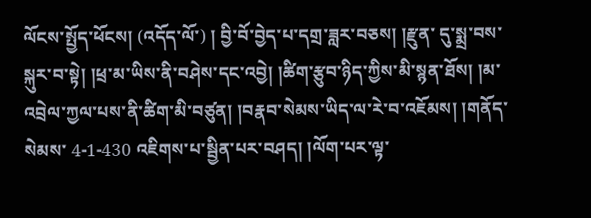ལོངས་སྤྱོད་ཕོངས། (འདོད་ལོ་) ། བྱི་བོ་བྱེད་པ་དགྲ་ཟླར་བཅས། །རྫུན་ དུ་སྨྲ་བས་སྐུར་བ་སྟེ། །ཕྲ་མ་ཡིས་ནི་བཤེས་དང་འབྱེ། །ཚིག་རྩུབ་ཉིད་ཀྱིས་མི་སྙན་ཐོས། །མ་ འབྲེལ་ཀྱལ་པས་ནི་ཚིག་མི་བཙུན། །བརྣབ་སེམས་ཡིད་ལ་རེ་བ་འཇོམས། །གནོད་སེམས་ 4-1-430 འཇིགས་པ་སྦྱིན་པར་བཤད། །ལོག་པར་ལྟ་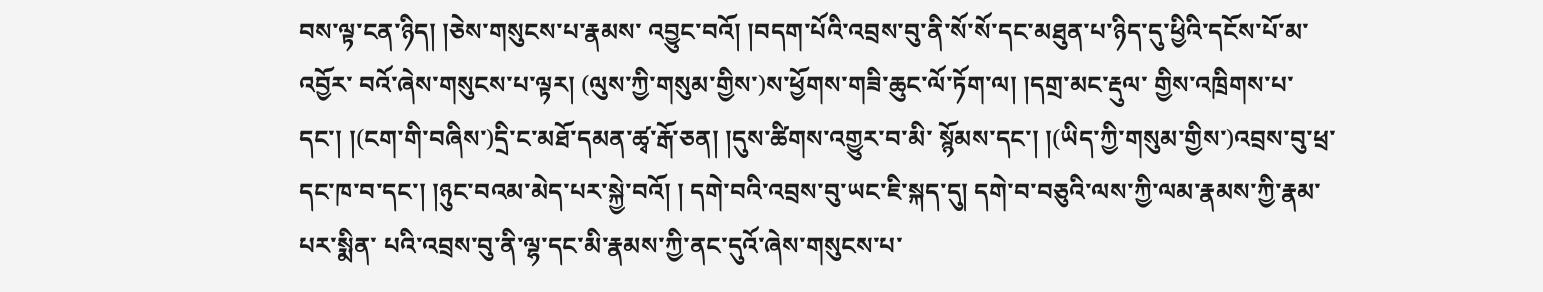བས་ལྟ་ངན་ཉིད། །ཅེས་གསུངས་པ་རྣམས་ འབྱུང་བའོ། །བདག་པོའི་འབྲས་བུ་ནི་སོ་སོ་དང་མཐུན་པ་ཉིད་དུ་ཕྱིའི་དངོས་པོ་མ་འབྱོར་ བའོ་ཞེས་གསུངས་པ་ལྟར། (ལུས་ཀྱི་གསུམ་གྱིས་)ས་ཕྱོགས་གཟི་ཆུང་ལོ་ཏོག་ལ། །དགྲ་མང་རྡུལ་ གྱིས་འཁྲིགས་པ་དང་། །(ངག་གི་བཞིས་)དྲི་ང་མཐོ་དམན་ཚྭ་རྒོ་ཅན། །དུས་ཚིགས་འགྱུར་བ་མི་ སྙོམས་དང་། །(ཡིད་ཀྱི་གསུམ་གྱིས་)འབྲས་བུ་ཕྲ་དང་ཁ་བ་དང་། །ཉུང་བའམ་མེད་པར་སྐྱེ་བའོ། ། དགེ་བའི་འབྲས་བུ་ཡང་ཇི་སྐད་དུ། དགེ་བ་བཅུའི་ལས་ཀྱི་ལམ་རྣམས་ཀྱི་རྣམ་པར་སྨིན་ པའི་འབྲས་བུ་ནི་ལྷ་དང་མི་རྣམས་ཀྱི་ནང་དུའོ་ཞེས་གསུངས་པ་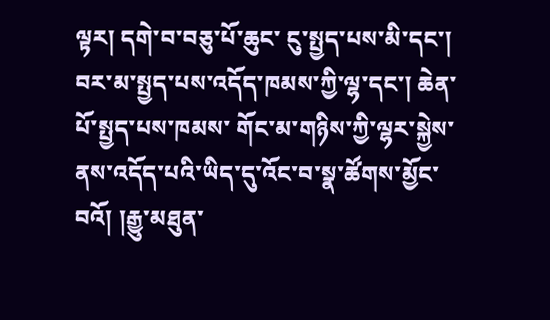ལྟར། དགེ་བ་བཅུ་པོ་ཆུང་ ངུ་སྤྱད་པས་མི་དང་། བར་མ་སྤྱད་པས་འདོད་ཁམས་ཀྱི་ལྷ་དང་། ཆེན་པོ་སྤྱད་པས་ཁམས་ གོང་མ་གཉིས་ཀྱི་ལྷར་སྐྱེས་ནས་འདོད་པའི་ཡིད་དུ་འོང་བ་སྣ་ཚོགས་མྱོང་བའོ། །རྒྱུ་མཐུན་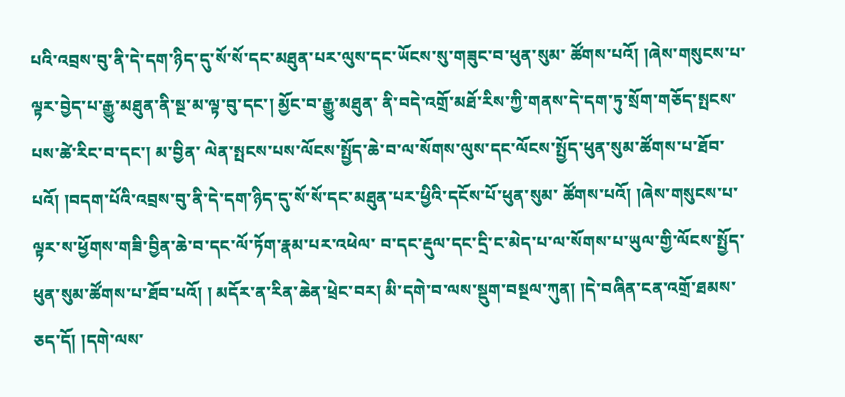པའི་འབྲས་བུ་ནི་དེ་དག་ཉིད་དུ་སོ་སོ་དང་མཐུན་པར་ལུས་དང་ཡོངས་སུ་གཟུང་བ་ཕུན་སུམ་ ཚོགས་པའོ། །ཞེས་གསུངས་པ་ལྟར་བྱེད་པ་རྒྱུ་མཐུན་ནི་སྔ་མ་ལྟ་བུ་དང་། མྱོང་བ་རྒྱུ་མཐུན་ ནི་བདེ་འགྲོ་མཐོ་རིས་ཀྱི་གནས་དེ་དག་ཏུ་སྲོག་གཅོད་སྤངས་པས་ཚེ་རིང་བ་དང་། མ་བྱིན་ ལེན་སྤངས་པས་ལོངས་སྤྱོད་ཆེ་བ་ལ་སོགས་ལུས་དང་ལོངས་སྤྱོད་ཕུན་སུམ་ཚོགས་པ་ཐོབ་ པའོ། །བདག་པོའི་འབྲས་བུ་ནི་དེ་དག་ཉིད་དུ་སོ་སོ་དང་མཐུན་པར་ཕྱིའི་དངོས་པོ་ཕུན་སུམ་ ཚོགས་པའོ། །ཞེས་གསུངས་པ་ལྟར་ས་ཕྱོགས་གཟི་བྱིན་ཆེ་བ་དང་ལོ་ཏོག་རྣམ་པར་འཕེལ་ བ་དང་རྡུལ་དང་དྲི་ང་མེད་པ་ལ་སོགས་པ་ཡུལ་གྱི་ལོངས་སྤྱོད་ཕུན་སུམ་ཚོགས་པ་ཐོབ་པའོ། ། མདོར་ན་རིན་ཆེན་ཕྲེང་བར། མི་དགེ་བ་ལས་སྡུག་བསྔལ་ཀུན། །དེ་བཞིན་ངན་འགྲོ་ཐམས་ ཅད་དོ། །དགེ་ལས་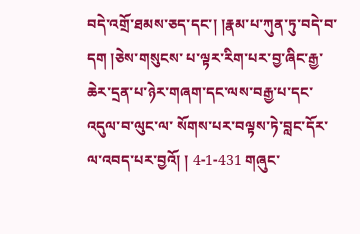བདེ་འགྲོ་ཐམས་ཅད་དང་། །རྣམ་པ་ཀུན་ཏུ་བདེ་བ་དག །ཅེས་གསུངས་ པ་ལྟར་རིག་པར་བྱ་ཞིང་རྒྱ་ཆེར་དྲན་པ་ཉེར་གཞག་དང་ལས་བརྒྱ་པ་དང་འདུལ་བ་ལུང་ལ་ སོགས་པར་བལྟས་ཏེ་བླང་དོར་ལ་འབད་པར་བྱའོ། ། 4-1-431 གཞུང་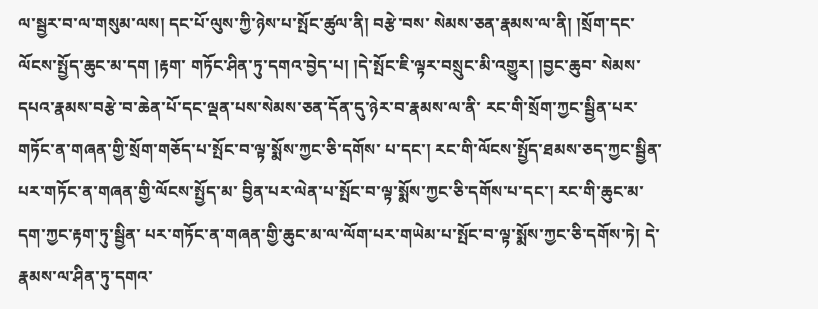ལ་སྦྱར་བ་ལ་གསུམ་ལས། དང་པོ་ལུས་ཀྱི་ཉེས་པ་སྤོང་ཚུལ་ནི། བརྩེ་བས་ སེམས་ཅན་རྣམས་ལ་ནི། །སྲོག་དང་ལོངས་སྤྱོད་ཆུང་མ་དག །རྟག་ གཏོང་ཤིན་ཏུ་དགའ་བྱེད་པ། །དེ་སྤོང་ཇི་ལྟར་བསྲུང་མི་འགྱུར། །བྱང་ཆུབ་ སེམས་དཔའ་རྣམས་བརྩེ་བ་ཆེན་པོ་དང་ལྡན་པས་སེམས་ཅན་དོན་དུ་ཉེར་བ་རྣམས་ལ་ནི་ རང་གི་སྲོག་ཀྱང་སྦྱིན་པར་གཏོང་ན་གཞན་གྱི་སྲོག་གཅོད་པ་སྤོང་བ་ལྟ་སྨོས་ཀྱང་ཅི་དགོས་ པ་དང་། རང་གི་ལོངས་སྤྱོད་ཐམས་ཅད་ཀྱང་སྦྱིན་པར་གཏོང་ན་གཞན་གྱི་ལོངས་སྤྱོད་མ་ བྱིན་པར་ལེན་པ་སྤོང་བ་ལྟ་སྨོས་ཀྱང་ཅི་དགོས་པ་དང་། རང་གི་ཆུང་མ་དག་ཀྱང་རྟག་ཏུ་སྦྱིན་ པར་གཏོང་ན་གཞན་གྱི་ཆུང་མ་ལ་ལོག་པར་གཡེམ་པ་སྤོང་བ་ལྟ་སྨོས་ཀྱང་ཅི་དགོས་ཏེ། དེ་ རྣམས་ལ་ཤིན་ཏུ་དགའ་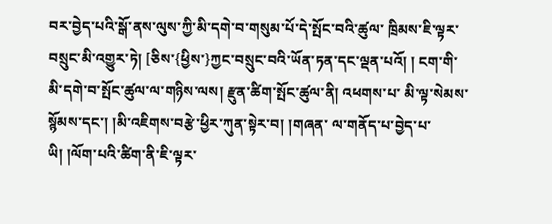བར་བྱེད་པའི་སྒོ་ནས་ལུས་ཀྱི་མི་དགེ་བ་གསུམ་པོ་དེ་སྤོང་བའི་ཚུལ་ ཁྲིམས་ཇི་ལྟར་བསྲུང་མི་འགྱུར་ཏེ། [ཅིས་{ཕྱིས་}ཀྱང་བསྲུང་བའི་ཡོན་ཏན་དང་ལྡན་པའོ། ། ངག་གི་མི་དགེ་བ་སྤོང་ཚུལ་ལ་གཉིས་ལས། རྫུན་ཚིག་སྤོང་ཚུལ་ནི། འཕགས་པ་ མི་ལྟ་སེམས་སྙོམས་དང་། །མི་འཇིགས་བརྩེ་ཕྱིར་ཀུན་སྟེར་བ། །གཞན་ ལ་གནོད་པ་བྱེད་པ་ཡི། །ལོག་པའི་ཚིག་ནི་ཇི་ལྟར་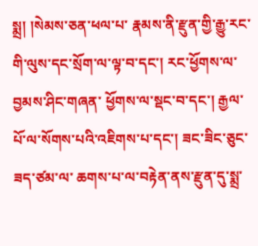སྨྲ། །སེམས་ཅན་ཕལ་པ་ རྣམས་ནི་རྫུན་གྱི་རྒྱུ་རང་གི་ལུས་དང་སྲོག་ལ་ལྟ་བ་དང་། རང་ཕྱོགས་ལ་བྱམས་ཤིང་གཞན་ ཕྱོགས་ལ་སྡང་བ་དང་། རྒྱལ་པོ་ལ་སོགས་པའི་འཇིགས་པ་དང་། ཟང་ཟིང་ཅུང་ཟད་ཙམ་ལ་ ཆགས་པ་ལ་བརྟེན་ནས་རྫུན་དུ་སྨྲ་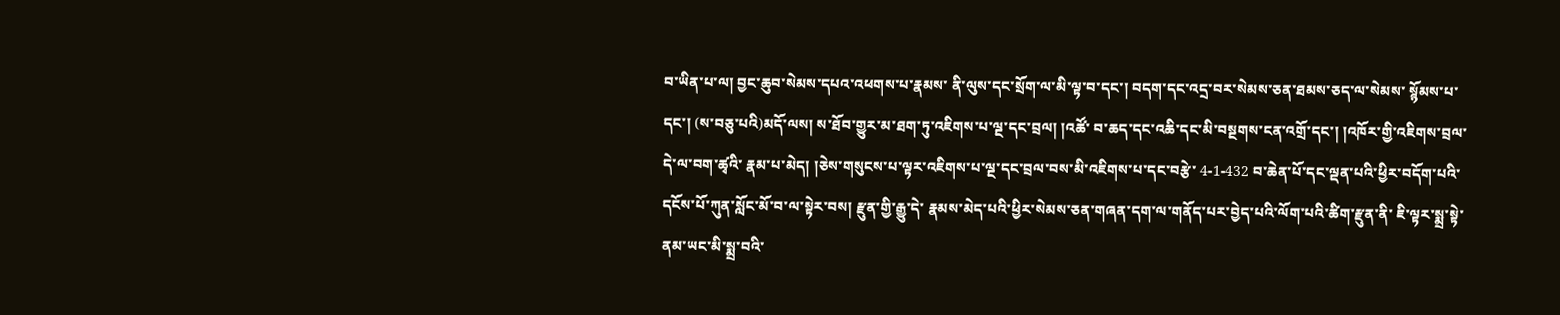བ་ཡིན་པ་ལ། བྱང་ཆུབ་སེམས་དཔའ་འཕགས་པ་རྣམས་ ནི་ལུས་དང་སྲོག་ལ་མི་ལྟ་བ་དང་། བདག་དང་འདྲ་བར་སེམས་ཅན་ཐམས་ཅད་ལ་སེམས་ སྙོམས་པ་དང་། (ས་བཅུ་པའི)མདོ་ལས། ས་ཐོབ་གྱུར་མ་ཐག་ཏུ་འཇིགས་པ་ལྔ་དང་བྲལ། །འཚོ་ བ་ཆད་དང་འཆི་དང་མི་བསྔགས་ངན་འགྲོ་དང་། །འཁོར་གྱི་འཇིགས་བྲལ་དེ་ལ་བག་ཚྭའི་ རྣམ་པ་མེད། །ཅེས་གསུངས་པ་ལྟར་འཇིགས་པ་ལྔ་དང་བྲལ་བས་མི་འཇིགས་པ་དང་བརྩེ་ 4-1-432 བ་ཆེན་པོ་དང་ལྡན་པའི་ཕྱིར་བདོག་པའི་དངོས་པོ་ཀུན་སློང་མོ་བ་ལ་སྟེར་བས། རྫུན་གྱི་རྒྱུ་དེ་ རྣམས་མེད་པའི་ཕྱིར་སེམས་ཅན་གཞན་དག་ལ་གནོད་པར་བྱེད་པའི་ལོག་པའི་ཚིག་རྫུན་ནི་ ཇི་ལྟར་སྨྲ་སྟེ་ནམ་ཡང་མི་སྨྲ་བའི་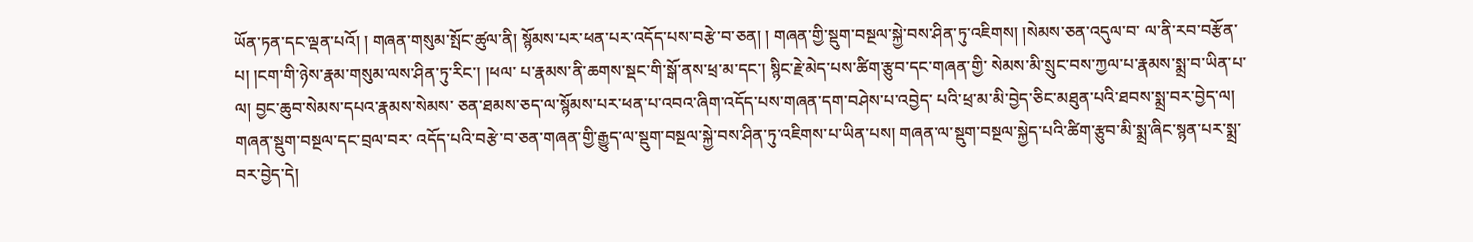ཡོན་ཏན་དང་ལྡན་པའོ། ། གཞན་གསུམ་སྤོང་ཚུལ་ནི། སྙོམས་པར་ཕན་པར་འདོད་པས་བརྩེ་བ་ཅན། ། གཞན་གྱི་སྡུག་བསྔལ་སྐྱེ་བས་ཤིན་ཏུ་འཇིགས། །སེམས་ཅན་འདུལ་བ་ ལ་ནི་རབ་བརྩོན་པ། །ངག་གི་ཉེས་རྣམ་གསུམ་ལས་ཤིན་ཏུ་རིང་། །ཕལ་ པ་རྣམས་ནི་ཆགས་སྡང་གི་སྒོ་ནས་ཕྲ་མ་དང་། སྙིང་རྗེ་མེད་པས་ཚིག་རྩུབ་དང་གཞན་གྱི་ སེམས་མི་སྲུང་བས་ཀྱལ་པ་རྣམས་སྨྲ་བ་ཡིན་པ་ལ། བྱང་ཆུབ་སེམས་དཔའ་རྣམས་སེམས་ ཅན་ཐམས་ཅད་ལ་སྙོམས་པར་ཕན་པ་འབའ་ཞིག་འདོད་པས་གཞན་དག་བཤེས་པ་འབྱེད་ པའི་ཕྲ་མ་མི་བྱེད་ཅིང་མཐུན་པའི་ཐབས་སྨྲ་བར་བྱེད་ལ། གཞན་སྡུག་བསྔལ་དང་བྲལ་བར་ འདོད་པའི་བརྩེ་བ་ཅན་གཞན་གྱི་རྒྱུད་ལ་སྡུག་བསྔལ་སྐྱེ་བས་ཤིན་ཏུ་འཇིགས་པ་ཡིན་པས། གཞན་ལ་སྡུག་བསྔལ་སྐྱེད་པའི་ཚིག་རྩུབ་མི་སྨྲ་ཞིང་སྙན་པར་སྨྲ་བར་བྱེད་དེ།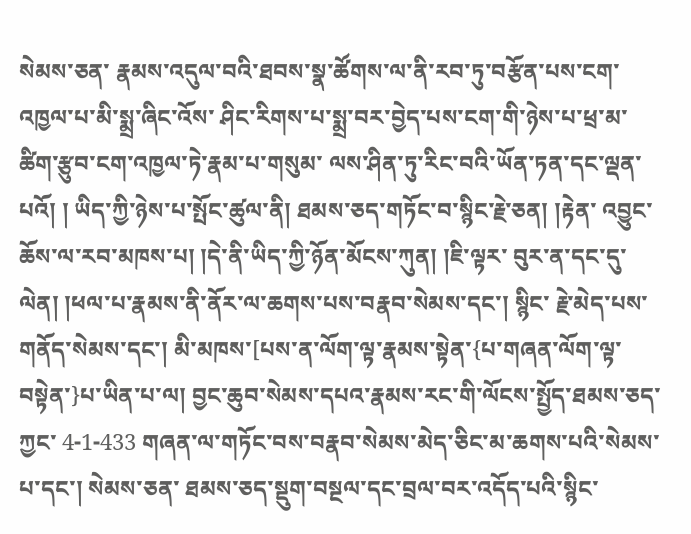སེམས་ཅན་ རྣམས་འདུལ་བའི་ཐབས་སྣ་ཚོགས་ལ་ནི་རབ་ཏུ་བརྩོན་པས་ངག་འཁྱལ་པ་མི་སྨྲ་ཞིང་འོས་ ཤིང་རིགས་པ་སྨྲ་བར་བྱེད་པས་ངག་གི་ཉེས་པ་ཕྲ་མ་ཚིག་རྩུབ་ངག་འཁྱལ་ཏེ་རྣམ་པ་གསུམ་ ལས་ཤིན་ཏུ་རིང་བའི་ཡོན་ཏན་དང་ལྡན་པའོ། ། ཡིད་ཀྱི་ཉེས་པ་སྤོང་ཚུལ་ནི། ཐམས་ཅད་གཏོང་བ་སྙིང་རྗེ་ཅན། །རྟེན་ འབྱུང་ཆོས་ལ་རབ་མཁས་པ། །དེ་ནི་ཡིད་ཀྱི་ཉོན་མོངས་ཀུན། །ཇི་ལྟར་ བུར་ན་དང་དུ་ལེན། །ཕལ་པ་རྣམས་ནི་ནོར་ལ་ཆགས་པས་བརྣབ་སེམས་དང་། སྙིང་ རྗེ་མེད་པས་གནོད་སེམས་དང་། མི་མཁས་[པས་ན་ལོག་ལྟ་རྣམས་སྟེན་{པ་གཞན་ལོག་ལྟ་ བསྟེན་}པ་ཡིན་པ་ལ། བྱང་ཆུབ་སེམས་དཔའ་རྣམས་རང་གི་ལོངས་སྤྱོད་ཐམས་ཅད་ཀྱང་ 4-1-433 གཞན་ལ་གཏོང་བས་བརྣབ་སེམས་མེད་ཅིང་མ་ཆགས་པའི་སེམས་པ་དང་། སེམས་ཅན་ ཐམས་ཅད་སྡུག་བསྔལ་དང་བྲལ་བར་འདོད་པའི་སྙིང་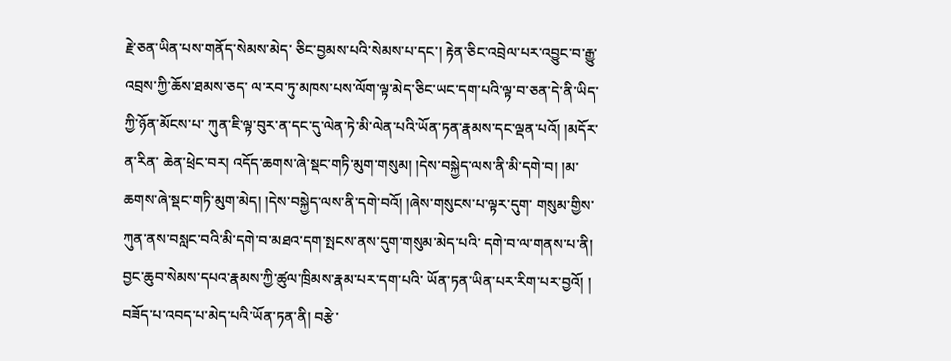རྗེ་ཅན་ཡིན་པས་གནོད་སེམས་མེད་ ཅིང་བྱམས་པའི་སེམས་པ་དང་། རྟེན་ཅིང་འབྲེལ་པར་འབྱུང་བ་རྒྱུ་འབྲས་ཀྱི་ཆོས་ཐམས་ཅད་ ལ་རབ་ཏུ་མཁས་པས་ལོག་ལྟ་མེད་ཅིང་ཡང་དག་པའི་ལྟ་བ་ཅན་དེ་ནི་ཡིད་ཀྱི་ཉོན་མོངས་པ་ ཀུན་ཇི་ལྟ་བུར་ན་དང་དུ་ལེན་ཏེ་མི་ལེན་པའི་ཡོན་ཏན་རྣམས་དང་ལྡན་པའོ། །མདོར་ན་རིན་ ཆེན་ཕྲེང་བར། འདོད་ཆགས་ཞེ་སྡང་གཏི་མུག་གསུམ། །དེས་བསྐྱེད་ལས་ནི་མི་དགེ་བ། །མ་ ཆགས་ཞེ་སྡང་གཏི་མུག་མེད། །དེས་བསྐྱེད་ལས་ནི་དགེ་བའོ། །ཞེས་གསུངས་པ་ལྟར་དུག་ གསུམ་གྱིས་ཀུན་ནས་བསླང་བའི་མི་དགེ་བ་མཐའ་དག་སྤངས་ནས་དུག་གསུམ་མེད་པའི་ དགེ་བ་ལ་གནས་པ་ནི། བྱང་ཆུབ་སེམས་དཔའ་རྣམས་ཀྱི་ཚུལ་ཁྲིམས་རྣམ་པར་དག་པའི་ ཡོན་ཏན་ཡིན་པར་རིག་པར་བྱའོ། ། བཟོད་པ་འབད་པ་མེད་པའི་ཡོན་ཏན་ནི། བརྩེ་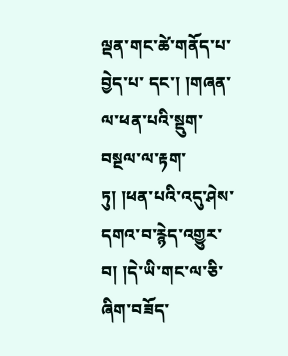ལྡན་གང་ཚེ་གནོད་པ་བྱེད་པ་ དང་། །གཞན་ལ་ཕན་པའི་སྡུག་བསྔལ་ལ་རྟག་ཏུ། །ཕན་པའི་འདུ་ཤེས་ དགའ་བ་རྙེད་འགྱུར་བ། །དེ་ཡི་གང་ལ་ཅི་ཞིག་བཟོད་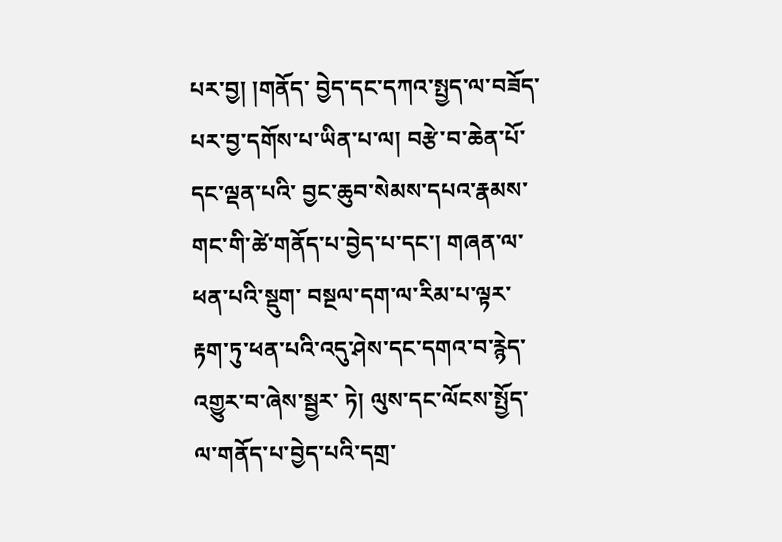པར་བྱ། །གནོད་ བྱེད་དང་དཀའ་སྤྱད་ལ་བཟོད་པར་བྱ་དགོས་པ་ཡིན་པ་ལ། བརྩེ་བ་ཆེན་པོ་དང་ལྡན་པའི་ བྱང་ཆུབ་སེམས་དཔའ་རྣམས་གང་གི་ཚེ་གནོད་པ་བྱེད་པ་དང་། གཞན་ལ་ཕན་པའི་སྡུག་ བསྔལ་དག་ལ་རིམ་པ་ལྟར་རྟག་ཏུ་ཕན་པའི་འདུ་ཤེས་དང་དགའ་བ་རྙེད་འགྱུར་བ་ཞེས་སྦྱར་ ཏེ། ལུས་དང་ལོངས་སྤྱོད་ལ་གནོད་པ་བྱེད་པའི་དགྲ་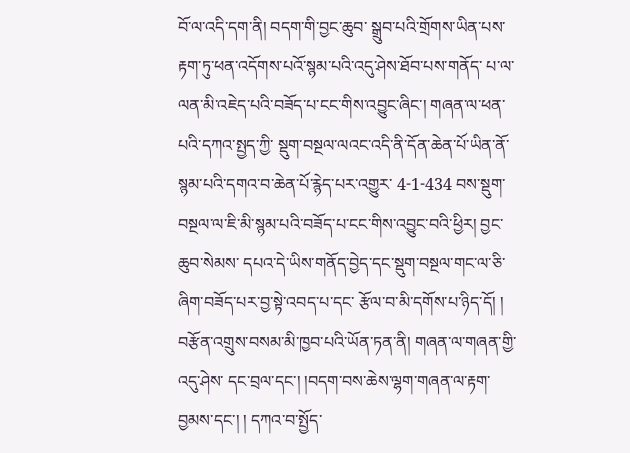བོ་ལ་འདི་དག་ནི། བདག་གི་བྱང་ཆུབ་ སྒྲུབ་པའི་གྲོགས་ཡིན་པས་རྟག་ཏུ་ཕན་འདོགས་པའོ་སྙམ་པའི་འདུ་ཤེས་ཐོབ་པས་གནོད་ པ་ལ་ལན་མི་འཇེད་པའི་བཟོད་པ་ངང་གིས་འབྱུང་ཞིང་། གཞན་ལ་ཕན་པའི་དཀའ་སྤྱད་ཀྱི་ སྡུག་བསྔལ་ལའང་འདི་ནི་དོན་ཆེན་པོ་ཡིན་ནོ་སྙམ་པའི་དགའ་བ་ཆེན་པོ་རྙེད་པར་འགྱུར་ 4-1-434 བས་སྡུག་བསྔལ་ལ་ཇི་མི་སྙམ་པའི་བཟོད་པ་ངང་གིས་འབྱུང་བའི་ཕྱིར། བྱང་ཆུབ་སེམས་ དཔའ་དེ་ཡིས་གནོད་བྱེད་དང་སྡུག་བསྔལ་གང་ལ་ཅི་ཞིག་བཟོད་པར་བྱ་སྟེ་འབད་པ་དང་ རྩོལ་བ་མི་དགོས་པ་ཉིད་དོ། ། བརྩོན་འགྲུས་བསམ་མི་ཁྱབ་པའི་ཡོན་ཏན་ནི། གཞན་ལ་གཞན་གྱི་འདུ་ཤེས་ དང་བྲལ་དང་། །བདག་བས་ཆེས་ལྷག་གཞན་ལ་རྟག་བྱམས་དང་། ། དཀའ་བ་སྤྱོད་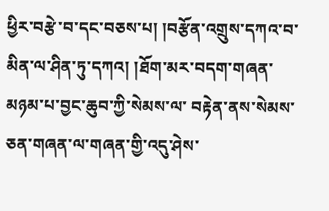ཕྱིར་བརྩེ་བ་དང་བཅས་པ། །བརྩོན་འགྲུས་དཀའ་བ་ མིན་ལ་ཤིན་ཏུ་དཀའ། །ཐོག་མར་བདག་གཞན་མཉམ་པ་བྱང་ཆུབ་ཀྱི་སེམས་ལ་ བརྟེན་ནས་སེམས་ཅན་གཞན་ལ་གཞན་གྱི་འདུ་ཤེས་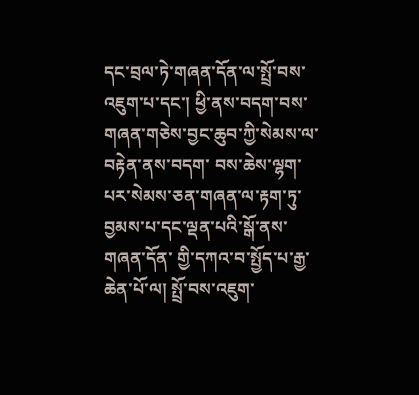དང་བྲལ་ཏེ་གཞན་དོན་ལ་སྤྲོ་བས་ འཇུག་པ་དང་། ཕྱི་ནས་བདག་བས་གཞན་གཅེས་བྱང་ཆུབ་ཀྱི་སེམས་ལ་བརྟེན་ནས་བདག་ བས་ཆེས་ལྷག་པར་སེམས་ཅན་གཞན་ལ་རྟག་ཏུ་བྱམས་པ་དང་ལྡན་པའི་སྒོ་ནས་གཞན་དོན་ གྱི་དཀའ་བ་སྤྱོད་པ་རྒྱ་ཆེན་པོ་ལ། སྤྲོ་བས་འཇུག་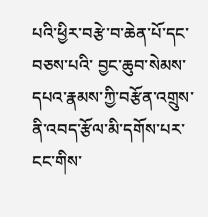པའི་ཕྱིར་བརྩེ་བ་ཆེན་པོ་དང་བཅས་པའི་ བྱང་ཆུབ་སེམས་དཔའ་རྣམས་ཀྱི་བརྩོན་འགྲུས་ནི་འབད་རྩོལ་མི་དགོས་པར་ངང་གིས་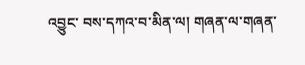འབྱུང་ བས་དཀའ་བ་མིན་ལ། གཞན་ལ་གཞན་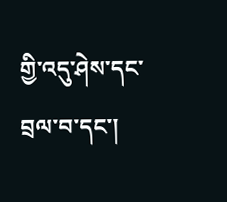གྱི་འདུ་ཤེས་དང་བྲལ་བ་དང་།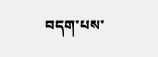བདག་པས་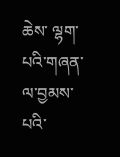ཆེས་ ལྷག་པའི་གཞན་ལ་བྱམས་པའི་